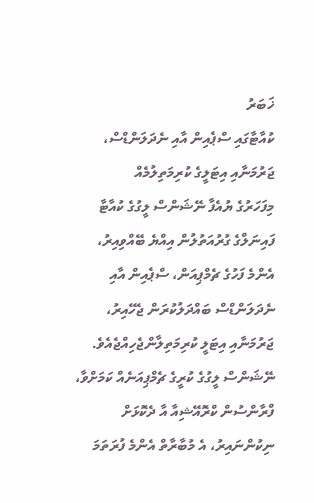ޚަބަރު
ކުއާޓާގައި ސްޕެއިން އާއި ނެދަލަންޑްސް، ޖަރުމަނާއި އިޓަލީގެ ކުރިމަތިލުމެއް
މިފަހަރުގެ ޔުއެފާ ނޭޝަންސް ލީގުގެ ކުއާޓާ ފައިނަލްގެ ގުރުއަތުލުން އިއްޔެ ބޭއްވިއިރު، އެންމެ ފަހުގެ ޗެމްޕިއަން، ސްޕެއިން އާއި ނެދަލަންޑްސް ބައްދަލުކުރަން ޖެހޭއިރު، ޖަރުމަނާއި އިޓަލީ ކުރިމަތިލާންޖެހިއްޖެއެވެ.
ނޭޝަންސް ލީގުގެ ކުރީގެ ޗެމްޕިއަނެއް ކަމަށްވާ، ފްރާންސުން ކްރޮއޭޝިއާ އާ ދެކޮޅަށް ނިކުންނައިރު، އެ މުބާރާތް އެންމެ ފުރަތަމަ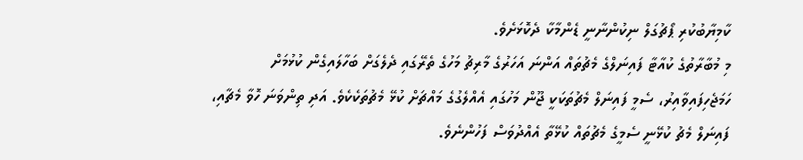ކާމިޔާބުކުރި ޕޯޗުގަލް ނިކުންނާނީ ޑެންމާކާ ދެކޮޅަށެވެ.
މި މުބާރާތުގެ ކުއާޓާ ފައިނަލްގެ މެޗުތައް އަންނަ އަހަރުގެ މާރިޗު މަހުގެ ތެރޭގައި ދެލެގަށް ބަހާލައިގެން ކުޅުމަށް ހަމަޖެހިފައިވާއިރު، ސެމީ ފައިނަލް މެޗުތަކަކީ ޖޫން މަހުގައި އެއްލެގުގެ މައްޗަށް ކުޅޭ މެޗުތަކެކެވެ. އަދި ތިންވަނަ ހޮވާ މެޗާއި، ފައިނަލް މެޗު ކުޅޭނީ ސެމީގެ މެޗުތައް ކުޅޭތާ އެއްދުވަސް ފަހުންނެވެ.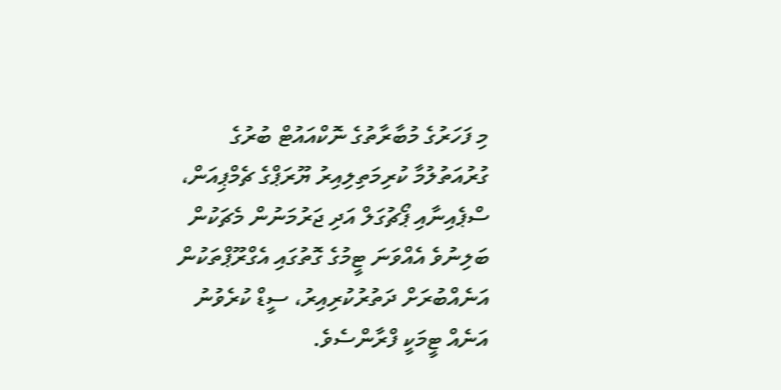މި ފަހަރުގެ މުބާރާތުގެ ނޮކްއައުޓް ބުރުގެ ގުރުއަތުލުމާ ކުރިމަތިލިއިރު ޔޫރަޕްގެ ޗެމްޕިއަން، ސްޕެއިނާއި ޕޯޗުގަލް އަދި ޖަރުމަނުން މެޗަކުން ބަލިނުވެ އެއްވަނަ ޓީމުގެ ގޮތުގައި އެގްރޫޕްތަކުން އަނެއްބުރަށް ދަތުރުކުރިއިރު، ސީޑް ކުރެވުނު އަނެއް ޓީމަކީ ފްރާންސެވެ.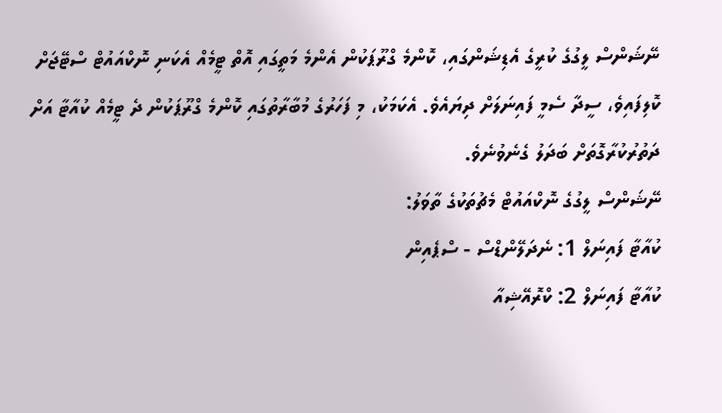ނޭޝަންސް ލީގުގެ ކުރީގެ އެޑިޝަންގައި، ކޮންމެ ގްރޫޕަކުން އެންމެ މަތީގައި އޮތް ޓީމެއް އެކަނި ނޮކްއައުޓް ސްޓޭޖަށް ކޮލިފައިވެ، ސީދާ ސެމީ ފައިނަލަށް ދިޔައެވެ. އެކަމަކު، މި ފަހަރުގެ މުބާރާތުގައި ކޮންމެ ގްރޫޕަކުން ދެ ޓީމެއް ކުއާޓާ އަށް ދަތުރުކުރާގޮތަށް ބަދަލު ގެނެވުނެވެ.
ނޭޝަންސް ލީގުގެ ނޮކްއައުޓް މެޗުތަކުގެ ތާވަލު:
ކުއާޓާ ފައިނަލް 1: ނެދަލޭންޑްސް - ސްޕެއިން
ކުއާޓާ ފައިނަލް 2: ކްރޮއޭޝިއާ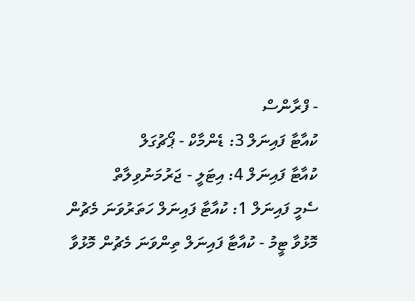- ފްރާންސް
ކުއާޓާ ފައިނަލް 3: ޑެންމާކް - ޕޯޗުގަލް
ކުއާޓާ ފައިނަލް 4: އިޓަލީ - ޖަރުމަނުވިލާތް
ސެމީ ފައިނަލް 1: ކުއާޓާ ފައިނަލް ހަތަރުވަނަ މެޗުން މޮޅުވާ ޓީމު - ކުއާޓާ ފައިނަލް ތިންވަނަ މެޗުން މޮޅުވާ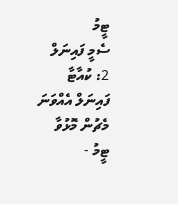ޓީމު
ސެމީ ފައިނަލް 2: ކުއާޓާ ފައިނަލް އެއްވަނަ މެޗުން މޮޅުވާ ޓީމު -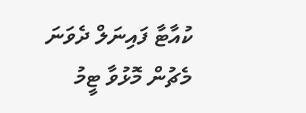ކުއާޓާ ފައިނަލް ދެވަނަ މެޗުން މޮޅުވާ ޓީމު